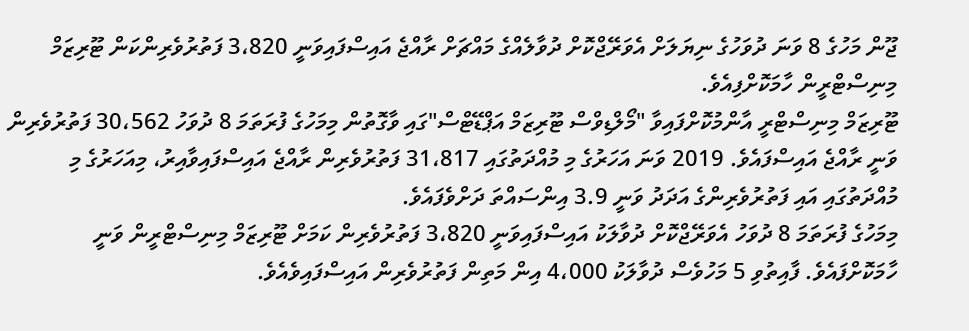ޖޫން މަހުގެ 8 ވަނަ ދުވަހުގެ ނިޔަލަށް އެވަރޭޖްކޮށް ދުވާލެއްގެ މައްޗަށް ރާއްޖެ އައިސްފައިވަނީ 3،820 ފަތުރުވެރިންކަން ޓޫރިޒަމް މިނިސްޓްރީން ހާމަކޮށްފިއެވެ.
ޓޫރިޒަމް މިނިސްޓްރީ އާންމުކޮށްފައިވާ "މޯލްޑިވްސް ޓޫރިޒަމް އަޕްޑޭޓްސް"ގައި ވާގޮތުން މިމަހުގެ ފުރަތަމަ 8 ދުވަހު 30،562 ފަތުރުވެރިން ވަނީ ރާއްޖެ އައިސްފައެވެ. 2019 ވަނަ އަހަރުގެ މި މުއްދަތުގައި 31،817 ފަތުރުވެރިން ރާއްޖެ އައިސްފައިވާއިރު، މިއަހަރުގެ މި މުއްދަތުގައި އައި ފަތުރުވެރިންގެ އަދަދު ވަނީ 3.9 އިންސައްތަ ދަށްވެފައެވެ.
މިމަހުގެ ފުރަތަމަ 8 ދުވަހު އެވަރޭޖްކޮށް ދުވާލަކު އައިސްފައިވަނީ 3،820 ފަތުރުވެރިން ކަމަށް ޓޫރިޒަމް މިނިސްޓްރީން ވަނީ ހާމަކޮށްފައެވެ. ފާއިތުވި 5 މަހުވެސް ދުވާލަކު 4،000 އިން މަތިން ފަތުރުވެރިން އައިސްފައިވެއެވެ.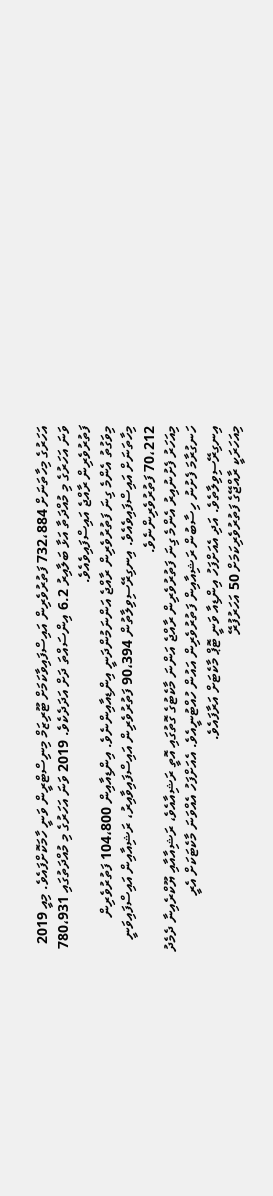އަހަރުގެ މިހާތަނަށް 732،884 ފަތުރުވެރިން އައިސްފައިވާކަމަށް ޓޫރިޒަމް މިނިސްޓްރީން ވަނީ ހާމަކޮށްފައެވެ. މިއީ 2019 ވަނަ އަހަރުގެ މި މުއްދަތާ އަޅާ ބަލާއިރު 6.2 އިންސައްތަ ދަށް އަދަދެކެވެ. 2019 ވަނަ އަހަރުގެ މި މުއްދަތުގައި 780،931 ފަތުރުވެރިން ރާއްޖެ އައިސްފައިވެއެވެ.
މިވަގުތު އެންމެ ގިނަ ފަތުރުވެރިން ރާއްޖެ އަންނަމުންދަނީ އިންޑިއާއިންނެވެ. އިންޑިއާއިން 104،800 ފަތުރުވެރިން މިހާތަނަށް އައިސްފައިވެއެވެ. އިނގިރޭސިވިލާތުން 90،394 ފަތުރުވެރިން އައިސްފައިވާއިރު، ރަޝިއާއިން އައިސްފައިވަނީ 70،212 ފަތުރުވެރިންނެވެ.
މިއަހަރު ފެށުނުއިރު އެންމެ ގިނަ ފަތުރުވެރިން ރާއްޖެ އަންނަ މާކެޓުގެ ގޮތުގައި އޮތީ ރަޝިއާއެވެ، ރަޝިއާއާއި ޔޫކްރެއިނާ ދެމެދު ހަނގުރާމަ ފެށުނު ހިސާބުން ރަޝިއާއިން ފަތުރުވެރިން އައުން ހުއްޓުނީއެވެ. އެއަށްފަހު އެއްވަނަ މާކެޓަކަށް އެރީ އިނގިރޭސިވިލާތެވެ. އަދި އެއަށްފަހު އިންޑިއާ ވަނީ ޓޮޕް މާކެޓަށް އަރާފައެވެ.
މިއަހަރަކީ ރާއްޖޭގެ ފަތުރުވެރިކަމަށް 50 އަހަރުފުރޭ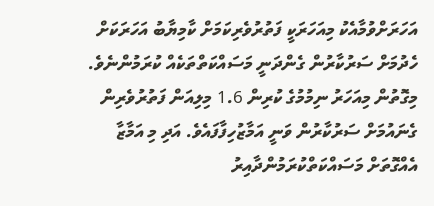އަހަރަށްވުމާއެކު މިއަހަރަކީ ފަތުރުވެރިކަމަށް ކާމިޔާބު އަހަރަކަށް ހެދުމަށް ސަރުކާރުން ގެންދަނީ މަސައްކަތްތަކެއް ކުރަމުންނެވެ. މިގޮތުން މިއަހަރު ނިމުމުގެ ކުރިން 1.6 މިލިއަން ފަތުރުވެރިން ގެނައުމަށް ސަރުކާރުން ވަނީ އަމާޒުހިފާފައެވެ. އަދި މި އަމާޒާ އެއްގޮތަށް މަސައްކަތްކުރަމުންދާއިރު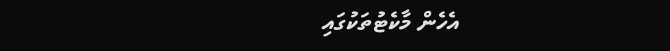އެހެން މާކެޓުތަކުގައި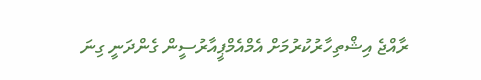ރާއްޖެ އިޝްތިހާރުކުރުމަށް އެމްއެމްޕީއާރުސީން ގެންދަނީ ގިނަ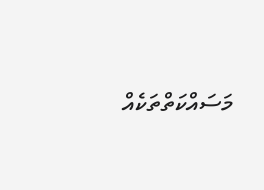މަސައްކަތްތަކެއް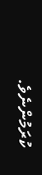ކުރަމުންނެވެ.